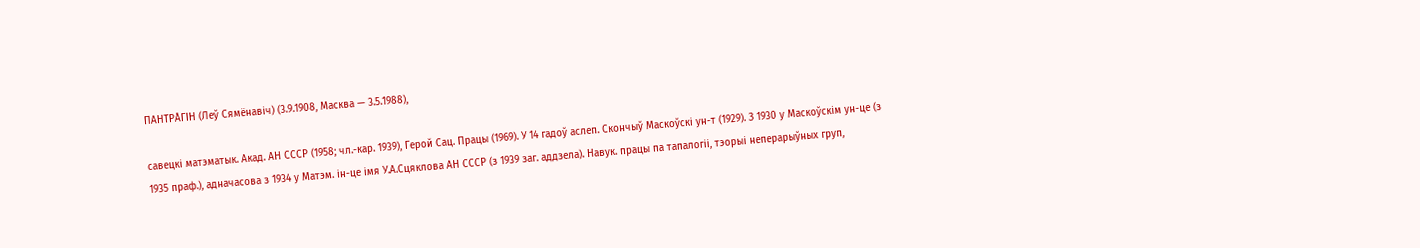ПАНТРА́ГІН (Леў Сямёнавіч) (3.9.1908, Масква — 3.5.1988),

савецкі матэматык. Акад. АН СССР (1958; чл.-кар. 1939), Герой Сац. Працы (1969). У 14 гадоў аслеп. Скончыў Маскоўскі ун-т (1929). З 1930 у Маскоўскім ун-це (з 1935 праф.), адначасова з 1934 у Матэм. ін-це імя У.А.Сцяклова АН СССР (з 1939 заг. аддзела). Навук. працы па тапалогіі, тэорыі неперарыўных груп,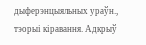дыферэнцыяльных ураўн., тэорыі кіравання. Адкрыў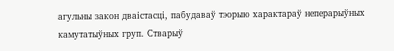агульны закон дваістасці, пабудаваў тэорыю характараў неперарыўных камутатыўных груп. Стварыў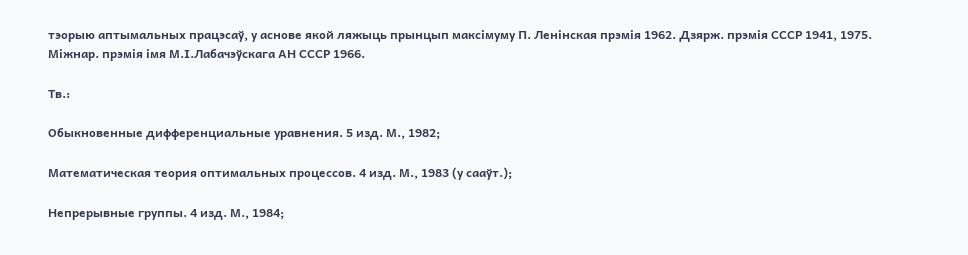тэорыю аптымальных працэсаў, у аснове якой ляжыць прынцып максімуму П. Ленінская прэмія 1962. Дзярж. прэмія СССР 1941, 1975. Міжнар. прэмія імя М.І.Лабачэўскага АН СССР 1966.

Тв.:

Обыкновенные дифференциальные уравнения. 5 изд. М., 1982;

Математическая теория оптимальных процессов. 4 изд. М., 1983 (у сааўт.);

Непрерывные группы. 4 изд. М., 1984;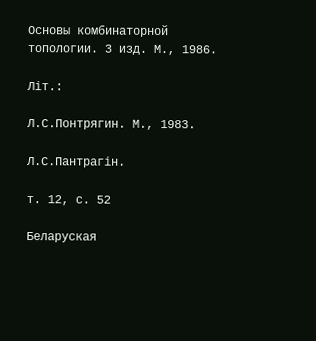Основы комбинаторной топологии. 3 изд. М., 1986.

Літ.:

Л.С.Понтрягин. М., 1983.

Л.С.Пантрагін.

т. 12, с. 52

Беларуская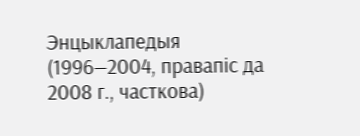Энцыклапедыя (1996—2004, правапіс да 2008 г., часткова)